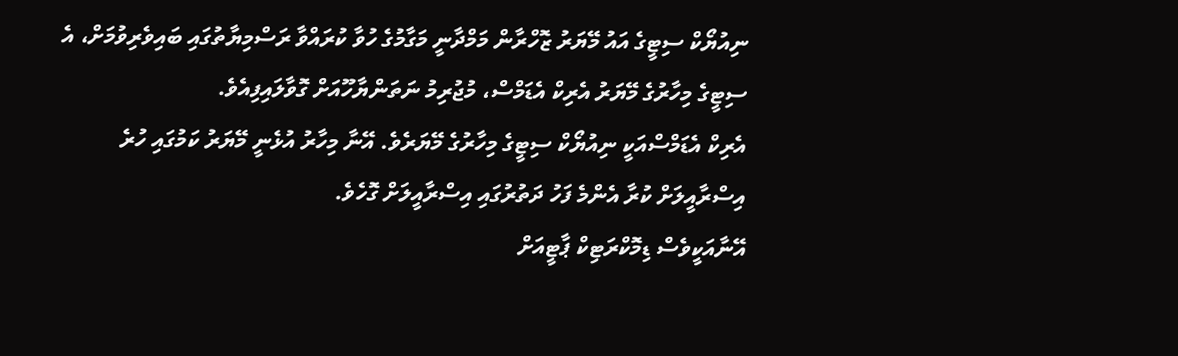ނިއުޔޯކް ސިޓީގެ އައު މޭޔަރު ޒޮހްރާން މަމްދާނީ މަގާމުގެ ހުވާ ކުރައްވާ ރަސްމިޔާތުގައި ބައިވެރިވުމަށް، އެ ސިޓީގެ މިހާރުގެ މޭޔަރު އެރިކް އެޑަމްސް، މުޖުރިމު ނަތަންޔާހޫއަށް ގޮވާލައިފިއެވެ.
އެރިކް އެޑަމްސްއަކީ ނިއުޔޯކް ސިޓީގެ މިހާރުގެ މޭޔަރެވެ. އޭނާ މިހާރު އުޅެނީ މޭޔަރު ކަމުގައި ހުރެ އިސްރާއީލަށް ކުރާ އެންމެ ފަހު ދަތުރުގައި އިސްރާއީލަށް ގޮހެވެ.
އޭނާއަކީވެސް ޑިމޮކްރަޓިކް ޕާޓީއަށް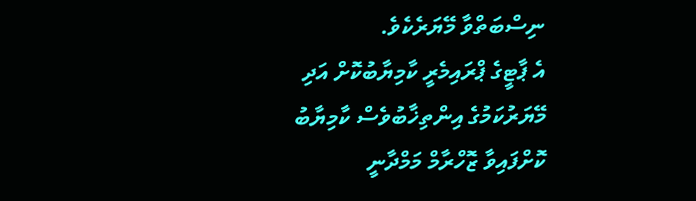ނިސްބަތްވާ މޭޔަރެކެވެ.
އެ ޕާޓީގެ ޕްރައިމެރީ ކާމިޔާބުކޮށް އަދި މޭޔަރުކަމުގެ އިންތިޚާބުވެސް ކާމިޔާބު ކޮށްފައިވާ ޒޮހްރާމް މަމްދާނީ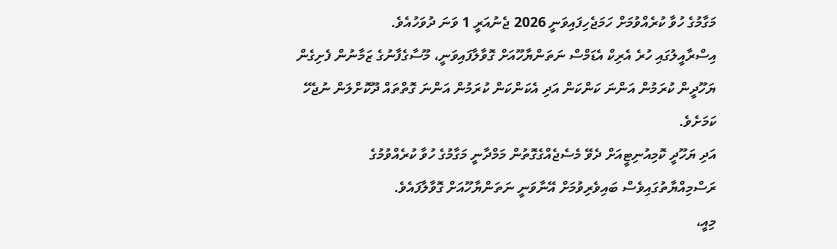މަގާމުގެ ހުވާ ކުރެއްވުމަށް ހަމަޖެހިފައިވަނީ 2026 ޖެނުއަރީ 1 ވަނަ ދުވަހުއެވެ.
އިސްރާއީލުގައި ހުރެ އެރިކް އެޑަމްސް ނަތަންޔާހޫއަށް ގޮވާލާފައިވަނީ، މޫސާގެފާނުގެ ޒަމާނުން ފެށިގެން ޔަހޫދީން ކުރަމުން އަންނަ ކަންކަން އަދި އެކަންކަން ކުރަމުން އަންނަ ގޮތްތައް ދޫކޮށްލަން ނުޖެހޭ ކަމަށެވެ.
އަދި ޔަހޫދީ ކޮމިއުނިޓީއަށް ދެވޭ މެސެޖެއްގެގޮތުން މަމްދާނީ މަގާމުގެ ހުވާ ކުރެއްވުމުގެ ރަސްމިއްޔާތުގައިވެސް ބައިވެރިވުމަށް އޭނާވަނީ ނަތަންޔާހޫއަށް ގޮވާލާފައެވެ.
މިއީ،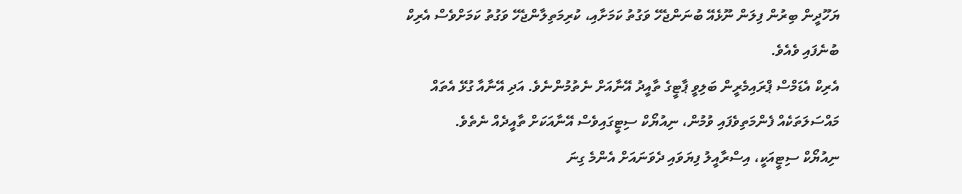ޔަހޫދީން ބިރުން ފިލަން ނޫޅެއޭ ބުނަންޖެހޭ ވަގުތު ކަމަށާއި، ކުރިމަތިލާންޖެހޭ ވަގުތު ކަމަށްވެސް އެރިކް ބުނެފައި ވެއެވެ.
އެރިކް އެޑަމްސް ޕްރައިމެރީން ބަލިވީ ޕާޓީގެ ތާއީދު އޭނާއަށް ނެތުމުންނެވެ. އަދި އޭނާއާ ގުޅޭ އެތައް މައްސަލަތަކެއް ފެންމަތިވެފައި ވުމުން، ނިއުޔޯކް ސިޓީގައިވެސް އޭނާއަކަށް ތާއީދެއް ނެތެވެ.
ނިއުޔޯކް ސިޓީއަކީ، އިސްރާއީލު ފިޔަވައި ދެވަނައަށް އެންމެ ގިނަ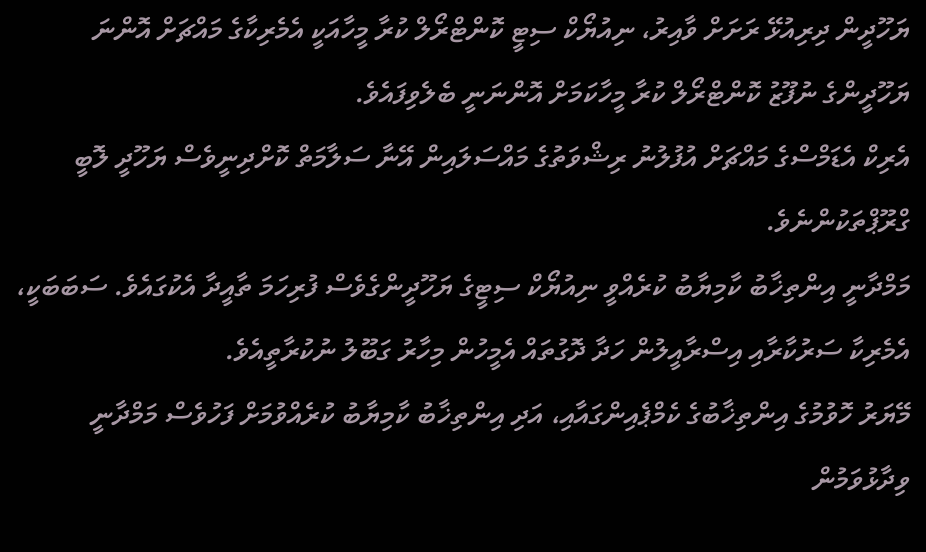ޔަހޫދީން ދިރިއުޅޭ ރަށަށް ވާއިރު، ނިއުޔޯކް ސިޓީ ކޮންޓްރޯލް ކުރާ މީހާއަކީ އެމެރިކާގެ މައްޗަށް އޮންނަ ޔަހޫދީންގެ ނުފޫޒު ކޮންޓްރޯލް ކުރާ މީހާކަމަށް އޮންނަނީ ބެލެވިފައެވެ.
އެރިކް އެޑަމްސްގެ މައްޗަށް އުފުލުނު ރިޝްވަތުގެ މައްސަލައިން އޭނާ ސަލާމަތް ކޮށްދިނީވެސް ޔަހޫދީ ލޮބީ ގްރޫޕްތަކުންނެވެ.
މަމްދާނީ އިންތިޚާބު ކާމިޔާބު ކުރެއްވީ ނިއުޔޯކް ސިޓީގެ ޔަހޫދީންގެވެސް ފުރިހަމަ ތާއީދާ އެކުގައެވެ. ސަބަބަކީ، އެމެރިކާ ސަރުކާރާއި އިސްރާއީލުން ހަދާ ދޮގުތައް އެމީހުން މިހާރު ގަބޫލު ނުކުރާތީއެވެ.
މޭޔަރު ހޮވުމުގެ އިންތިޚާބުގެ ކެމްޕެއިންގައާއި، އަދި އިންތިޚާބު ކާމިޔާބު ކުރެއްވުމަށް ފަހުވެސް މަމްދާނީ ވިދާޅުވަމުން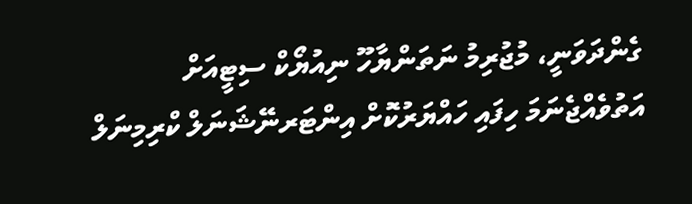ގެންދަވަނީ، މުޖުރިމު ނަތަންޔާހޫ ނިއުޔޯކް ސިޓީއަށް އަތުވެއްޖެނަމަ ހިފައި ހައްޔަރުކޮށް އިންޓަރނޭޝަނަލް ކްރިމިނަލް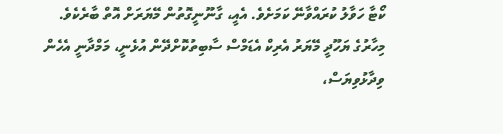ކޯޓާ ހަވާލު ކުރައްވާނޭ ކަމަށެވެ. އެއީ، ގާނޫނީގޮތުން މޭޔަރަށް އޮތް ބާރެކެވެ.
މިހާރުގެ ޔަހޫދީ މޭޔަރު އެރިކް އެޑަމްސް ސާބިތުކޮށްދޭން އުޅެނީ، މަމްދާނީ އެހެން ވިދާޅުވިޔަސް،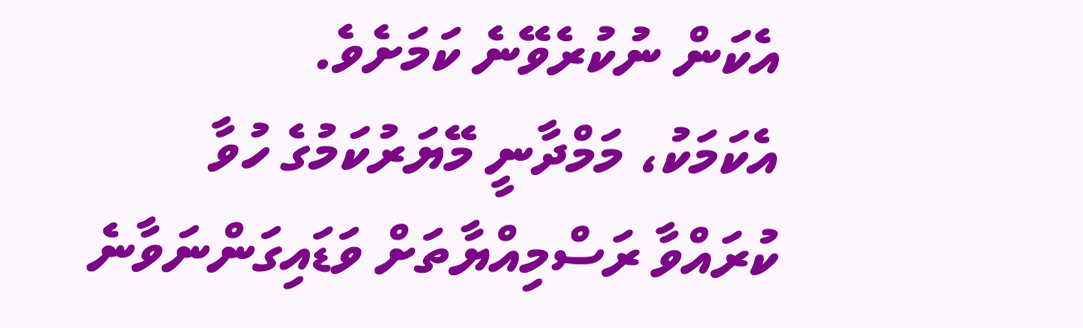އެކަން ނުކުރެވޭނެ ކަމަށެވެ.
އެކަމަކު، މަމްދާނީ މޭޔަރުކަމުގެ ހުވާ ކުރައްވާ ރަސްމިއްޔާތަށް ވަޑައިގަންނަވާނެ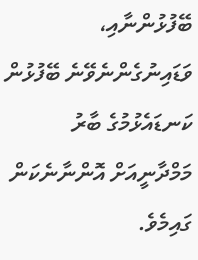ބޭފުޅުންނާއި، ވަޑައިނުގެންނެވޭނެ ބޭފުޅުން ކަނޑައެޅުމުގެ ބާރު މަމްދާނީއަށް އޮންނާނެކަން ގައިމެވެ.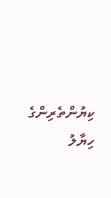ކިޔުންތެރިންގެ ހިޔާލު